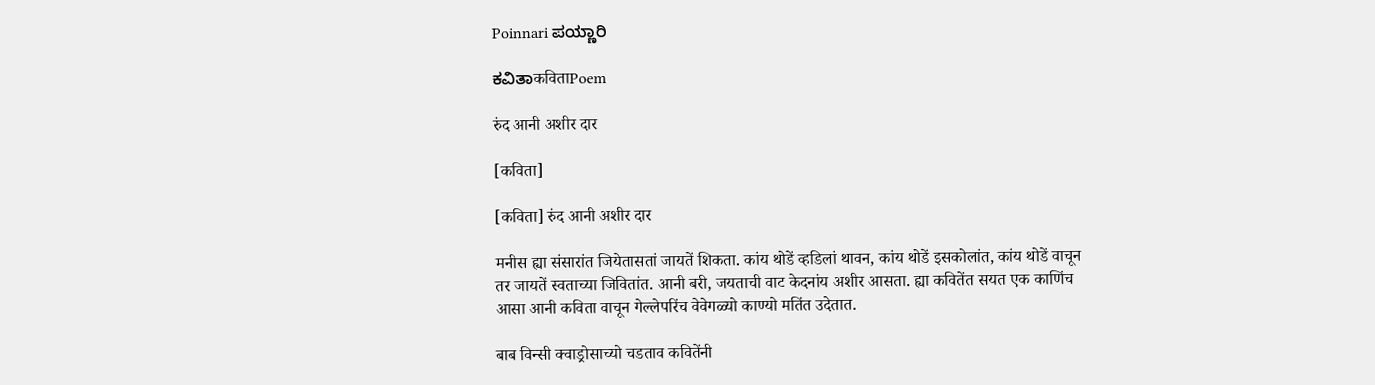Poinnari ಪಯ್ಣಾರಿ

ಕವಿತಾकविताPoem

रुंद आनी अशीर दार

[कविता]

[कविता] रुंद आनी अशीर दार

मनीस ह्या संसारांत जियेतासतां जायतें शिकता. कांय थोडें व्हडिलां थावन, कांय थोडें इसकोलांत, कांय थोडें वाचून तर जायतें स्वताच्या जिवितांत. आनी बरी, जयताची वाट केदनांय अशीर आसता. ह्या कवितेंत सयत एक काणिंच आसा आनी कविता वाचून गेल्लेपरिंच वेवेगळ्यो काण्यो मतिंत उदेतात.

बाब विन्सी क्वाड्रोसाच्यो चडताव कवितेंनी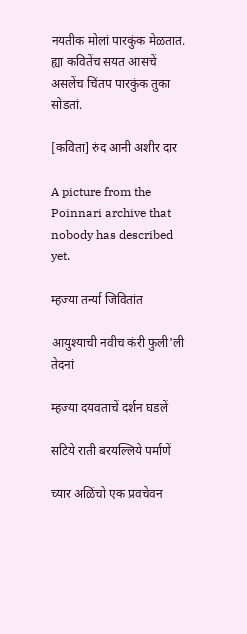नयतीक मोलां पारकुंक मेळतात. ह्या कवितेंच सयत आसचें असलेंच चिंतप पारकुंक तुका सोडतां.

[कविता] रुंद आनी अशीर दार

A picture from the Poinnari archive that nobody has described yet.

म्हज्या तर्न्या जिवितांत

आयुश्याची नवीच कंरी फुली'ली तेदनां

म्हज्या दयवताचें दर्शन घडलें

सटिये राती बरयल्लिये पर्माणें

च्यार अळिंचो एक प्रवचेवन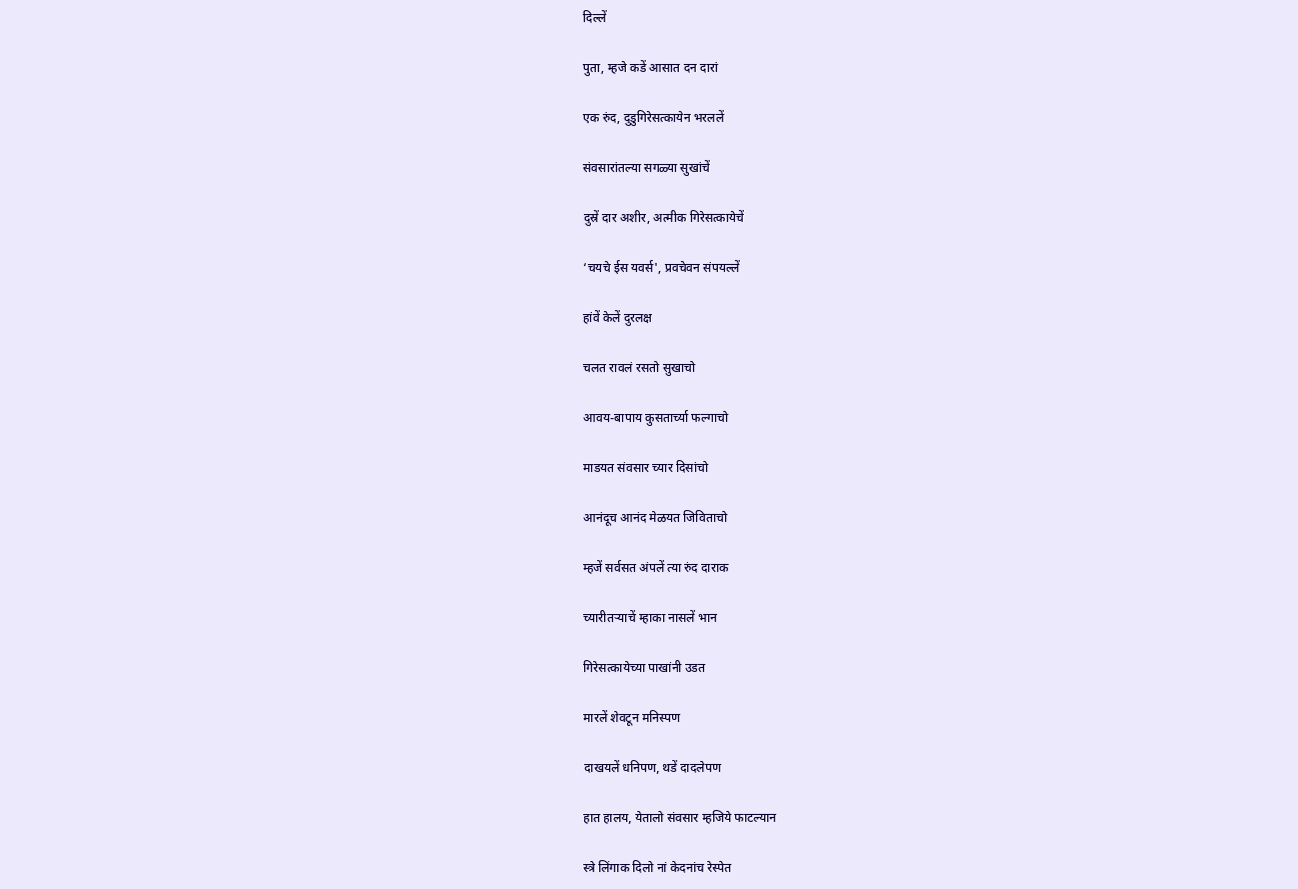दिल्लें

पुता, म्हजे कडें आसात दन दारां

एक रुंद, दुडुगिरेसत्कायेन भरललें

संवसारांतल्या सगळ्या सुखांचें

दुस्रें दार अशीर, अत्मीक गिरेसत्कायेचें

‘चयचे ईस यवर्स', प्रवचेवन संपयल्लें

हांवें केलें दुरलक्ष

चलत रावलं रसतो सुखाचो

आवय-बापाय कुसतार्च्या फल्गाचो

माडयत संवसार च्यार दिसांचो

आनंदूच आनंद मेळयत जिविताचो

म्हजें सर्वसत अंपलें त्या रुंद दाराक

च्यारीतऱ्याचें म्हाका नासलें भान

गिरेसत्कायेच्या पाखांनी उडत

मारलें शेवटून मनिस्पण

दाखयलें धनिपण, थडें दादलेपण

हात हालय, येतालो संवसार म्हजिये फाटल्यान

स्त्रे लिंगाक दिलो नां केदनांच रेस्पेत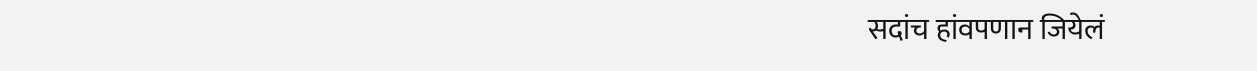सदांच हांवपणान जियेलं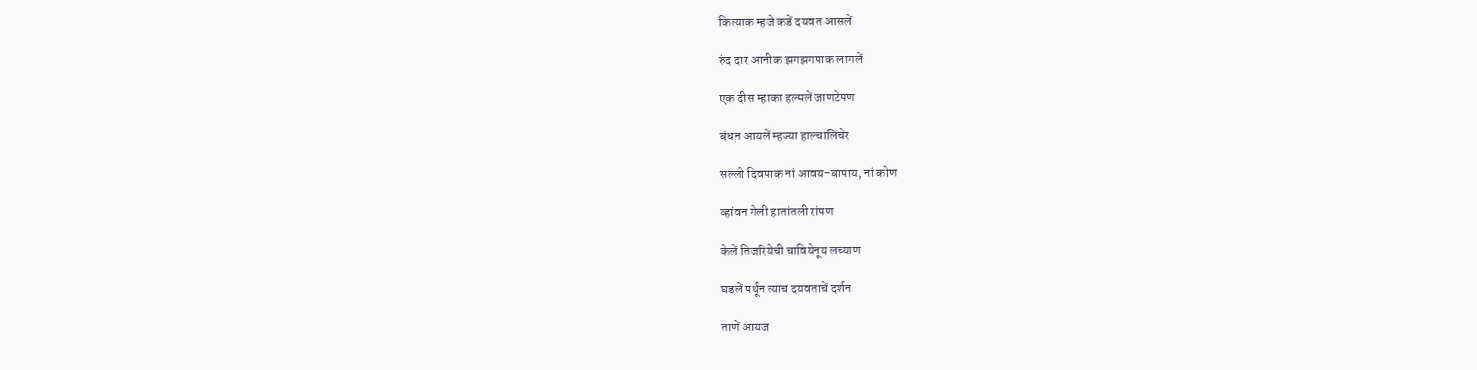कित्याक म्हजे कडें दयवत आसलें

रुंद दार आनीक झगझगपाक लागलें

एक दीस म्हाका हल्मलें जाणटेपण

बंधन आयलें म्हज्या हाल्चालिंचेर

सल्लो दिवपाक नां आवय-बापाय, नां कोण

व्हांवन गेली हातांतली रांपण

केलें तिजरियेची चावियेनूय लच्याण

घडलें पर्थून त्याच दयवताचें दर्शन

ताणें आयज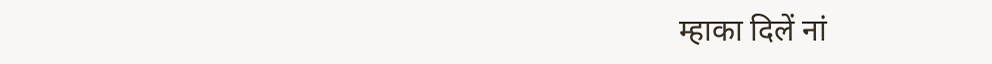म्हाका दिलें नां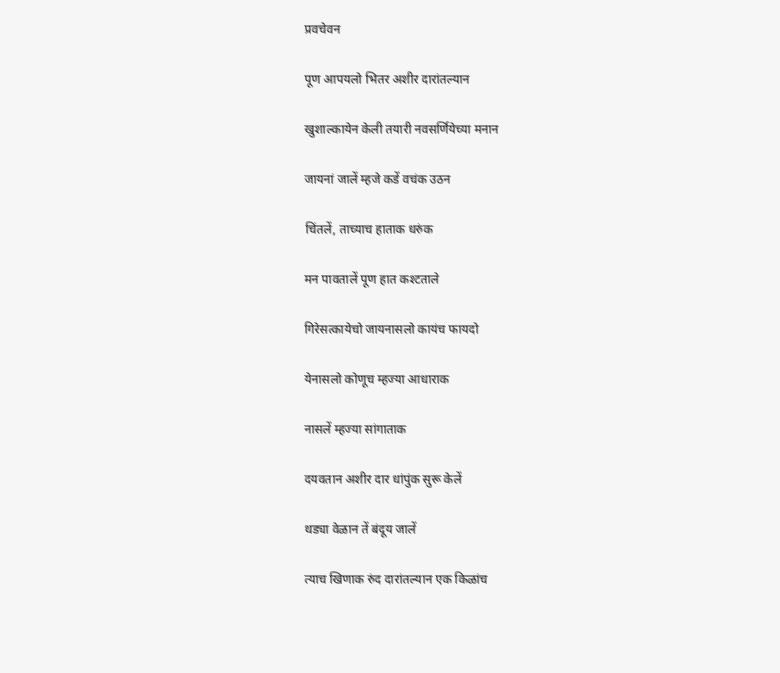प्रवचेवन

पूण आपयलो भितर अशीर दारांतल्यान

खुशाल्कायेन केली तयारी नवसर्णियेच्या मनान

जायनां जालें म्हजे कडें वचंक उठन

चिंतलें, ताच्याच हाताक धरुंक

मन पावतालें पूण हात कश्टताले

गिरेसत्कायेचो जायनासलो कायंच फायदो

येनासलो कोणूच म्हज्या आधाराक

नासलें म्हज्या सांगाताक

दयवतान अशीर दार धांपुंक सुरू केलें

थड्या वेळान तें बंदूय जालें

त्याच खिणाक रुंद दारांतल्यान एक किळांच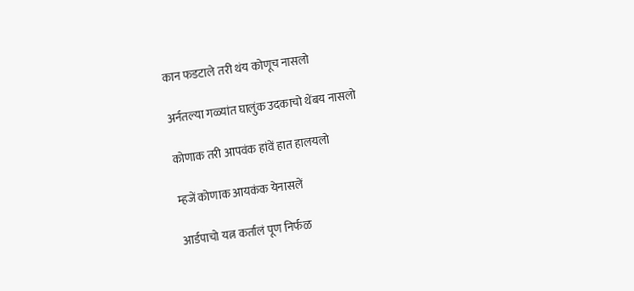कान फडटाले तरी थंय कोणूच नासलो

अर्नतल्या गळ्यांत घालुंक उदकाचो थेंबय नासलो

कोणाक तरी आपवंक हांवें हात हालयलो

म्हजें कोणाक आयकंक येनासलें

आर्डपाचो यत्न कर्तालं पूण निर्फळ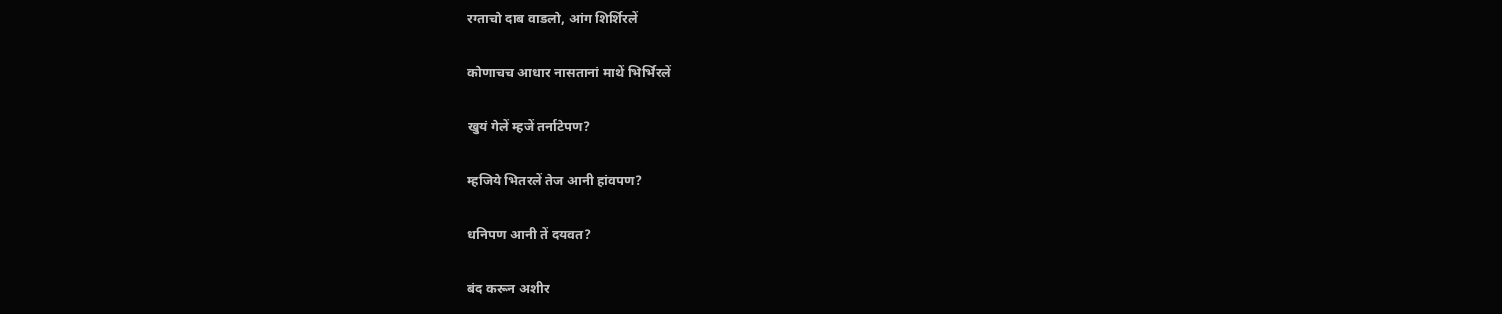रग्ताचो दाब वाडलो, आंग शिर्शिरलें

कोणाचच आधार नासतानां माथें भिर्भिरलें

खुयं गेलें म्हजें तर्नाटेपण?

म्हजिये भितरलें तेज आनी हांवपण?

धनिपण आनी तें दयवत?

बंद करून अशीर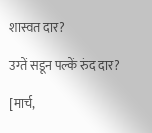शास्वत दार?

उग्तें सडून पल्कें रुंद दार?

[मार्च,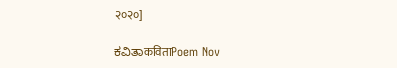२०२०]

ಕವಿತಾकविताPoem Nov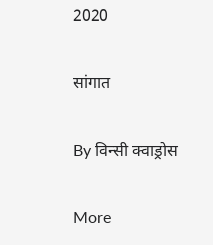2020

सांगात

By विन्सी क्वाड्रोस

More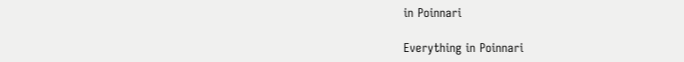in Poinnari

Everything in Poinnari